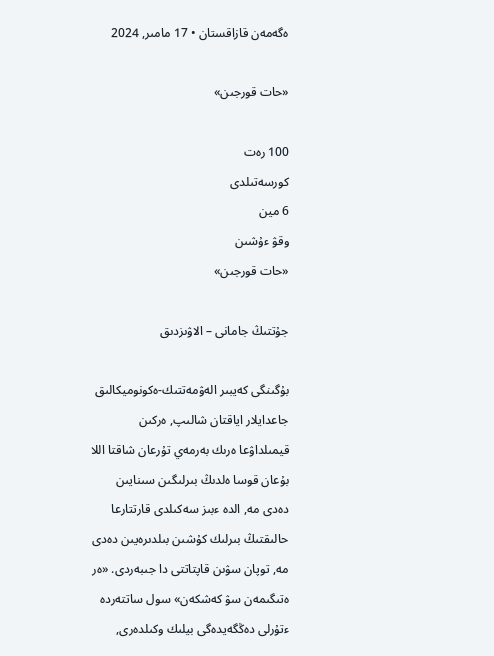ەگەمەن قازاقستان • 17 مامىر, 2024

«حات قورجىن»

100 رەت
كورسەتىلدى
6 مين
وقۋ ءۇشىن
«حات قورجىن»

جۇتتىڭ جامانى – الاۋىزدىق

بۇگىنگى كەيبىر الەۋمەتتىك-ەكونوميكالىق جاعدايلار اياقتان شالىپ, ەركىن قيمىلداۋعا ەرىك بەرمەي تۇرعان شاقتا اللا بۇعان قوسا ەلدىڭ بىرلىگىن سىنايىن دەدى مە, الدە ءبىز سەكىلدى قارتتارعا حالىقتىڭ بىرلىك كۇشىن بىلدىرەيىن دەدى مە, توپان سۋىن قاپتاتتى دا جىبەردى. «ەر ەتىگىمەن سۋ كەشكەن» سول ساتتەردە ءتۇرلى دەڭگەيدەگى بيلىك وكىلدەرى,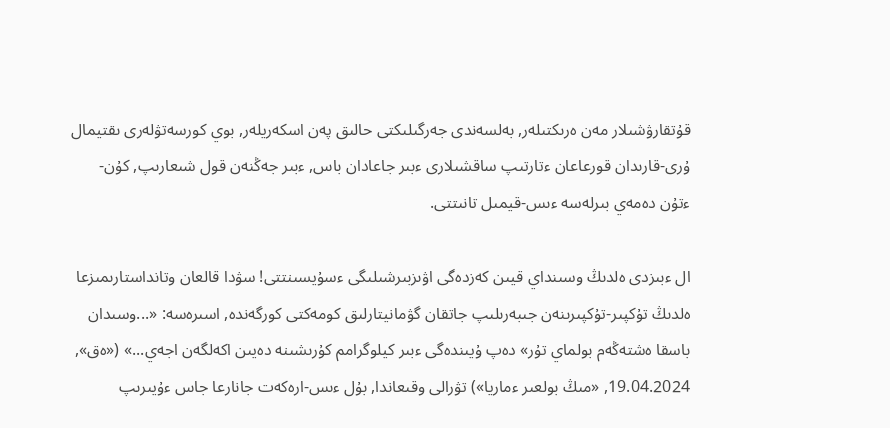قۇتقارۋشىلار مەن ەرىكتىلەر, بەلسەندى جەرگىلىكتى حالىق پەن اسكەريلەر, بوي كورسەتۋلەرى ىقتيمال ۇرى-قارىدان قورعاعان ءتارتىپ ساقشىلارى ءبىر جاعادان باس, ءبىر جەڭنەن قول شىعارىپ, كۇن-ءتۇن دەمەي بىرلەسە ءىس-قيمىل تانىتتى.

ال ءبىزدى ەلدىڭ وسىنداي قيىن كەزدەگى اۋىزبىرشىلىگى ءسۇيسىنتتى! سۋدا قالعان وتانداستارىمىزعا ەلدىڭ تۇكپىر-تۇكپىرىنەن جىبەرىلىپ جاتقان گۋمانيتارلىق كومەكتى كورگەندە, اسىرەسە: «...وسىدان باسقا ەشتەڭەم بولماي تۇر» دەپ ۇيىندەگى ءبىر كيلوگرامم كۇرىشىنە دەيىن اكەلگەن اجەي...» («ەق», 19.04.2024, «مىڭ بولعىر ءماريا») تۋرالى وقىعاندا, بۇل ءىس-ارەكەت جانارعا جاس ءۇيىرىپ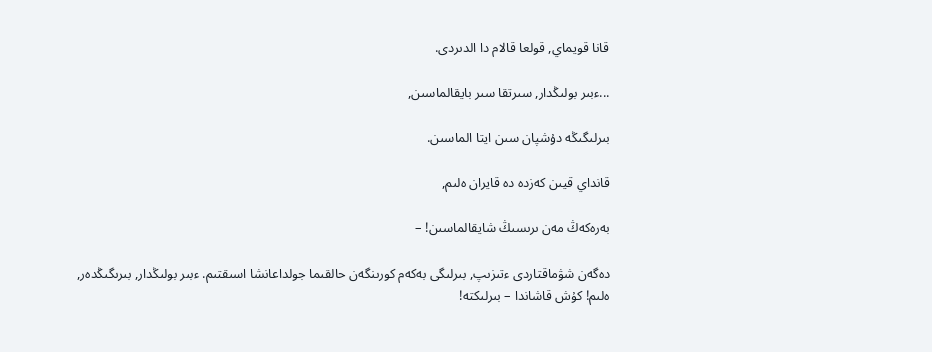قانا قويماي, قولعا قالام دا الدىردى.

...ءبىر بولىڭدار, سىرتقا سىر بايقالماسىن,

بىرلىگىڭە دۇشپان سىن ايتا الماسىن.

قانداي قيىن كەزدە دە قايران ەلىم,

بەرەكەڭ مەن ىرىسىڭ شايقالماسىن! –

دەگەن شۋماقتاردى ءتىزىپ, بىرلىگى بەكەم كورىنگەن حالقىما جولداعانشا اسىقتىم. ءبىر بولىڭدار, بىرىگىڭدەر, ەلىم! كۇش قاشاندا – بىرلىكتە!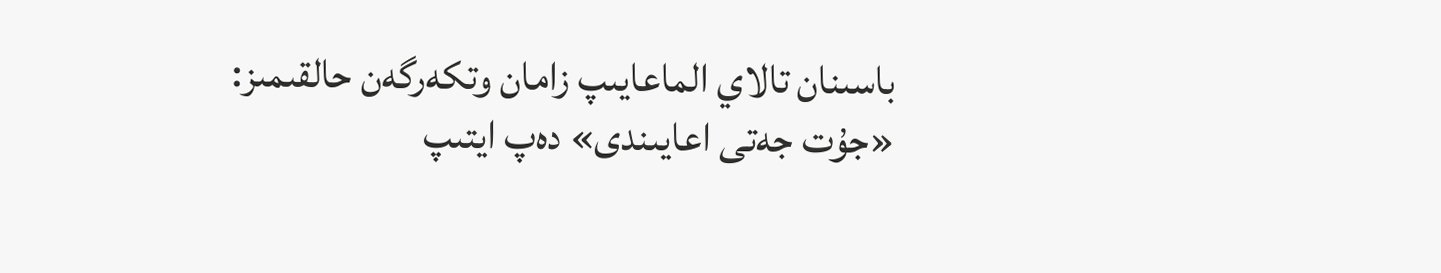باسىنان تالاي الماعايىپ زامان وتكەرگەن حالقىمىز: «جۇت جەتى اعايىندى» دەپ ايتىپ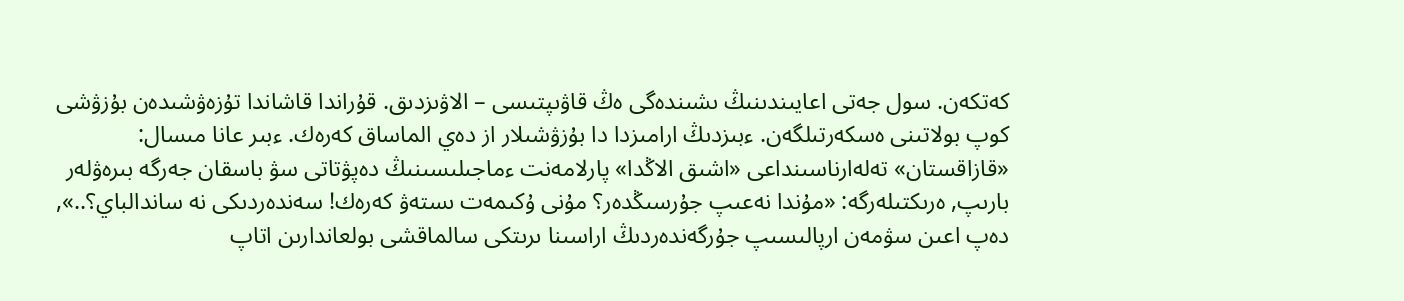كەتكەن. سول جەتى اعايىندىنىڭ ىشىندەگى ەڭ قاۋىپتىسى – الاۋىزدىق. قۇراندا قاشاندا تۇزەۋشىدەن بۇزۋشى كوپ بولاتىنى ەسكەرتىلگەن. ءبىزدىڭ ارامىزدا دا بۇزۋشىلار از دەي الماساق كەرەك. ءبىر عانا مىسال: «قازاقستان» تەلەارناسىنداعى «اشىق الاڭدا» پارلامەنت ءماجىلىسىنىڭ دەپۋتاتى سۋ باسقان جەرگە بىرەۋلەر بارىپ, ەرىكتىلەرگە: «مۇندا نەعىپ جۇرسىڭدەر؟ مۇنى ۇكىمەت ىستەۋ كەرەك! سەندەردىكى نە ساندالباي؟..», دەپ اعىن سۋمەن ارپالىسىپ جۇرگەندەردىڭ اراسىنا ىرىتكى سالماقشى بولعاندارىن اتاپ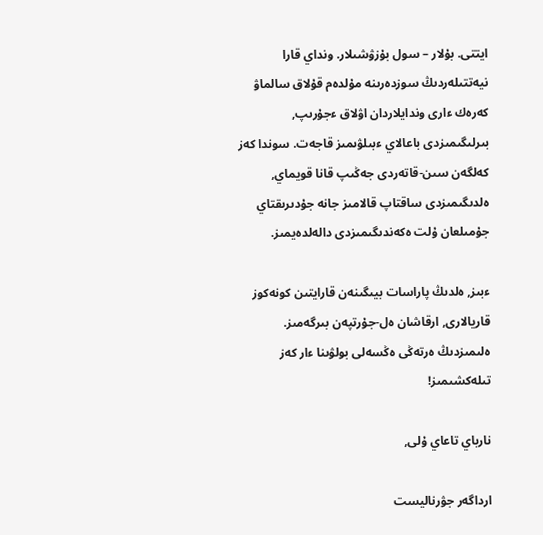ايتتى. بۇلار – سول بۇزۋشىلار. ونداي قارا نيەتتىلەردىڭ سوزدەرىنە مۇلدەم قۇلاق سالماۋ كەرەك ءارى وندايلاردان اۋلاق ءجۇرىپ, بىرلىگىمىزدى باعالاي ءبىلۋىمىز قاجەت. سوندا كەز كەلگەن سىن-قاتەردى جەڭىپ قانا قويماي, ەلدىگىمىزدى ساقتاپ قالامىز جانە جۇدىرىقتاي جۇمىلعان ۇلت ەكەندىگىمىزدى دالەلدەيمىز.

ءبىز, ەلدىڭ پاراسات بيىگىنەن قارايتىن كونەكوز قاريالارى, ارقاشان ەل-جۇرتپەن بىرگەمىز. ەلىمىزدىڭ ەرتەڭى ەڭسەلى بولۋىنا ءار كەز تىلەكشىمىز!

نارباي تاعاي ۇلى,

ارداگەر جۋرناليست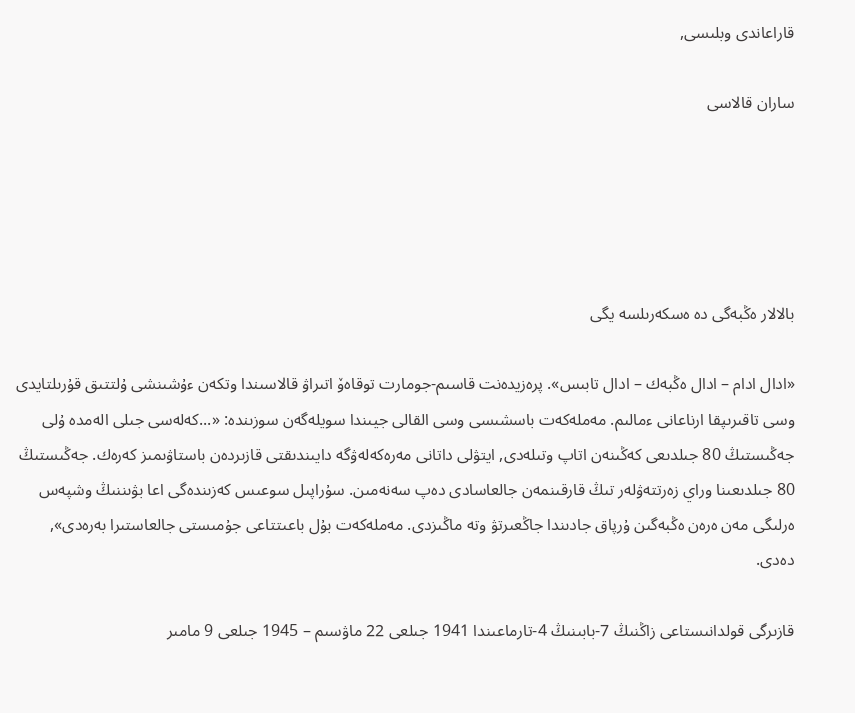قاراعاندى وبلىسى,

ساران قالاسى





بالالار ەڭبەگى دە ەسكەرىلسە يگى

«ادال ادام – ادال ەڭبەك – ادال تابىس». پرەزيدەنت قاسىم-جومارت توقاەۆ اتىراۋ قالاسىندا وتكەن ءۇشىنشى ۇلتتىق قۇرىلتايدى وسى تاقىرىپقا ارناعانى ءمالىم. مەملەكەت باسشىسى وسى القالى جيىندا سويلەگەن سوزىندە: «...كەلەسى جىلى الەمدە ۇلى جەڭىستىڭ 80 جىلدىعى كەڭىنەن اتاپ وتىلەدى, ايتۋلى داتانى مەرەكەلەۋگە دايىندىقتى قازىردەن باستاۋىمىز كەرەك. جەڭىستىڭ 80 جىلدىعىنا وراي زەرتتەۋلەر تىڭ قارقىنمەن جالعاسادى دەپ سەنەمىن. سۇراپىل سوعىس كەزىندەگى اعا بۋىننىڭ وشپەس ەرلىگى مەن ەرەن ەڭبەگىن ۇرپاق جادىندا جاڭعىرتۋ وتە ماڭىزدى. مەملەكەت بۇل باعىتتاعى جۇمىستى جالعاستىرا بەرەدى», دەدى.

قازىرگى قولدانىستاعى زاڭنىڭ 7-بابىنىڭ 4-تارماعىندا 1941 جىلعى 22 ماۋسىم – 1945 جىلعى 9 مامىر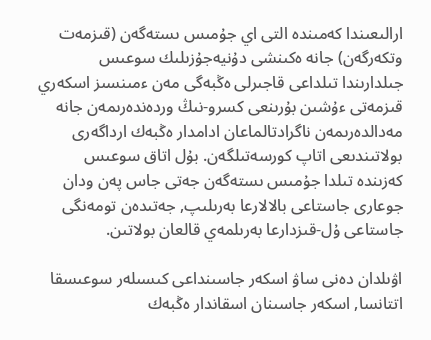ارالىعىندا كەمىندە التى اي جۇمىس ىستەگەن (قىزمەت وتكەرگەن) جانە ەكىنشى دۇنيەجۇزىلىك سوعىس جىلدارىندا تىلداعى قاجىرلى ەڭبەگى مەن ءمىنسىز اسكەري قىزمەتى ءۇشىن بۇرىنعى كسرو-نىڭ وردەندەرىمەن جانە مەدالدەرىمەن ناگرادتالماعان ادامدار ەڭبەك ارداگەرى بولاتىندىعى اتاپ كورسەتىلگەن. بۇل اتاق سوعىس كەزىندە تىلدا جۇمىس ىستەگەن جەتى جاس پەن ودان جوعارى جاستاعى بالالارعا بەرىلىپ, جەتىدەن تومەنگى جاستاعى ۇل-قىزدارعا بەرىلمەي قالعان بولاتىن.

اۋىلدان دەنى ساۋ اسكەر جاسىنداعى كىسىلەر سوعىسقا اتتانسا, اسكەر جاسىنان اسقاندار ەڭبەك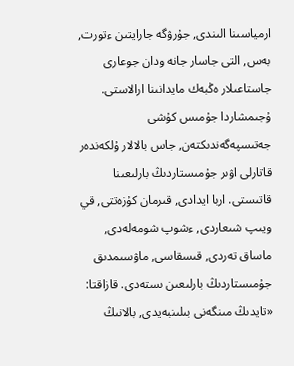ارمياسىنا الىندى, جۇرۋگە جارايتىن ءتورت, بەس, التى جاسار جانە ودان جوعارى جاستاعىلار ەڭبەك مايدانىنا ارالاستى. ۇجىمشاردا جۇمىس كۇشى جەتىسپەگەندىكتەن, جاس بالالار ۇلكەندەر قاتارلى اۋىر جۇمىستاردىڭ بارلىعىنا قاتىستى. اربا ايدادى, قىرمان كۇزەتتى, قي ويىپ شىعاردى, ءشوپ شومەلەدى, ماساق تەردى, قىسقاسى, ماۋسىمدىق جۇمىستاردىڭ بارلىعىن ىستەدى. قازاقتا: «تايدىڭ مىنگەنى بىلىنبەيدى, بالانىڭ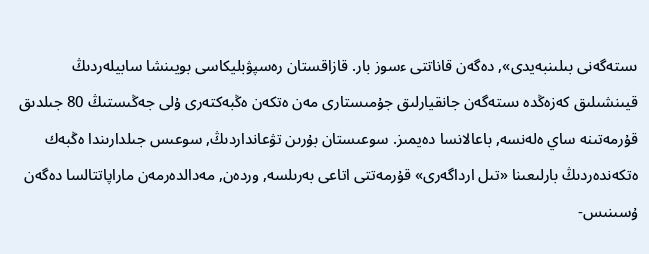ىستەگەنى بىلىنبەيدى», دەگەن قاناتتى ءسوز بار. قازاقستان رەسپۋبليكاسى بويىنشا سابيلەردىڭ قيىنشىلىق كەزەڭدە ىستەگەن جانقيارلىق جۇمىستارى مەن ەتكەن ەڭبەكتەرى ۇلى جەڭىستىڭ 80 جىلدىق قۇرمەتىنە ساي ەلەنسە, باعالانسا دەيمىز. سوعىستان بۇرىن تۋعانداردىڭ, سوعىس جىلدارىندا ەڭبەك ەتكەندەردىڭ بارلىعىنا «تىل ارداگەرى» قۇرمەتتى اتاعى بەرىلسە, وردەن, مەدالدەرمەن ماراپاتتالسا دەگەن ۇسىنىس-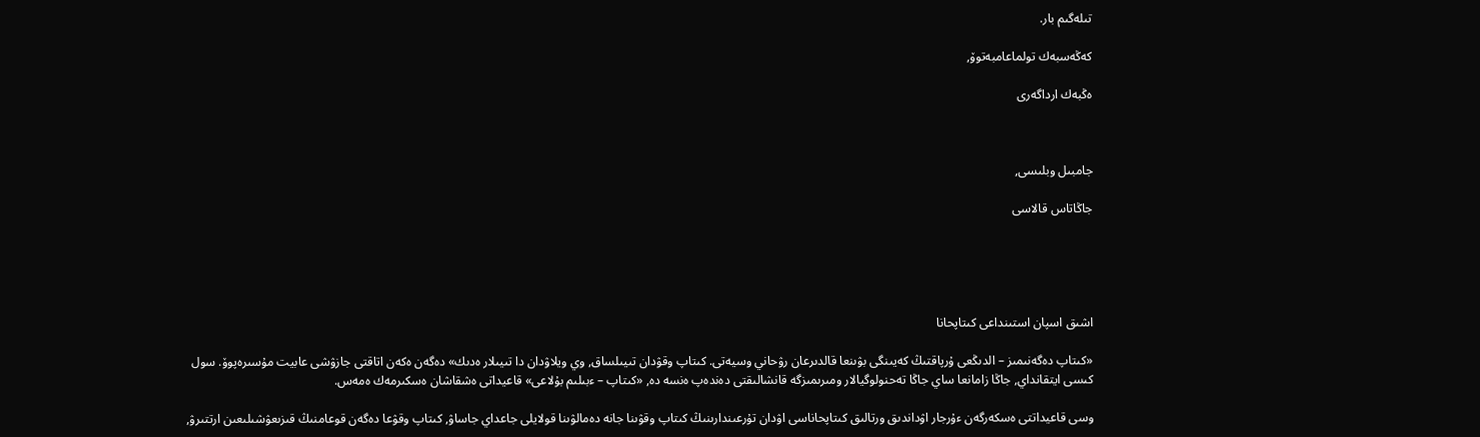تىلەگىم بار.

كەڭەسبەك تولماعامبەتوۆ,

ەڭبەك ارداگەرى



جامبىل وبلىسى,

جاڭاتاس قالاسى





اشىق اسپان استىنداعى كىتاپحانا

«كىتاپ دەگەنىمىز – الدىڭعى ۇرپاقتىڭ كەيىنگى بۋىنعا قالدىرعان رۋحاني وسيەتى. كىتاپ وقۋدان تىيىلساق, وي ويلاۋدان دا تىيىلار ەدىك» دەگەن ەكەن اتاقتى جازۋشى عابيت مۇسىرەپوۆ. سول كىسى ايتقانداي, جاڭا زامانعا ساي جاڭا تەحنولوگيالار ومىرىمىزگە قانشالىقتى دەندەپ ەنسە دە, «كىتاپ – ءبىلىم بۇلاعى» قاعيداتى ەشقاشان ەسكىرمەك ەمەس.

وسى قاعيداتتى ەسكەرگەن ءۇرجار اۋداندىق ورتالىق كىتاپحاناسى اۋدان تۇرعىندارىنىڭ كىتاپ وقۋىنا جانە دەمالۋىنا قولايلى جاعداي جاساۋ, كىتاپ وقۋعا دەگەن قوعامنىڭ قىزىعۋشىلىعىن ارتتىرۋ,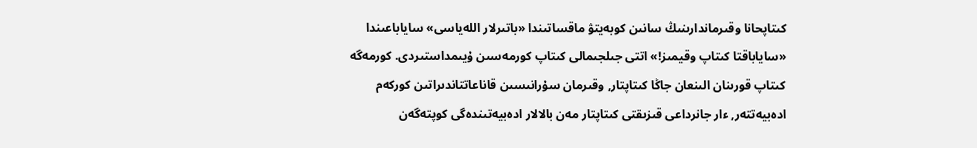كىتاپحانا وقىرماندارىنىڭ سانىن كوبەيتۋ ماقساتىندا «باتىرلار اللەياسى» ساياباعىندا «ساياباقتا كىتاپ وقيمىز!» اتتى جىلجىمالى كىتاپ كورمەسىن ۇيىمداستىردى. كورمەگە كىتاپ قورىنان الىنعان جاڭا كىتاپتار, وقىرمان سۇرانىسىن قاناعاتتاندىراتىن كوركەم ادەبيەتتەر, ءار جانرداعى قىزىقتى كىتاپتار مەن بالالار ادەبيەتىندەگى كوپتەگەن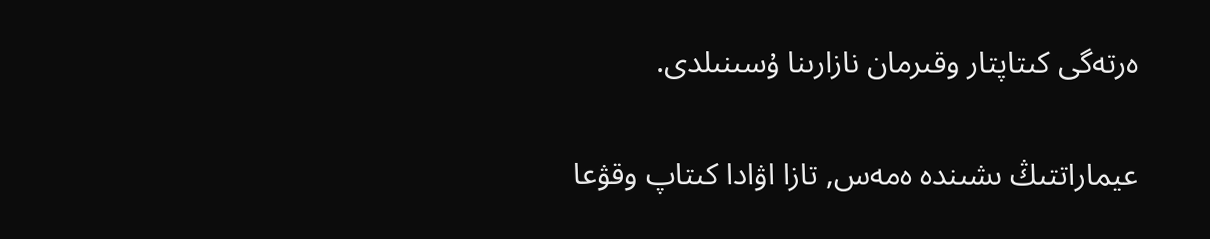ەرتەگى كىتاپتار وقىرمان نازارىنا ۇسىنىلدى.

عيماراتتىڭ ىشىندە ەمەس, تازا اۋادا كىتاپ وقۋعا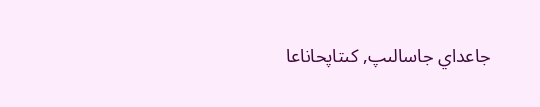جاعداي جاسالىپ, كىتاپحاناعا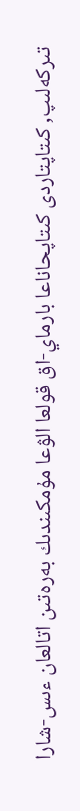تىركەلىپ, كىتاپتاردى كىتاپحاناعا بارماي-اق قولعا الۋعا مۇمكىندىك بەرەتىن اتالعان ءىس-شارا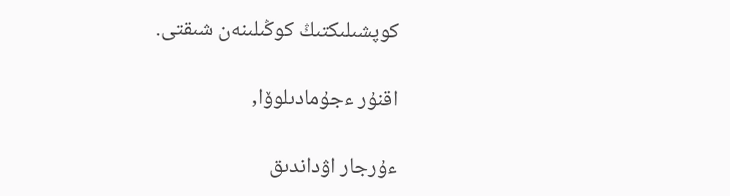كوپشىلىكتىڭ كوڭىلىنەن شىقتى.

اقنۇر ءجۇمادىلوۆا,

ءۇرجار اۋداندىق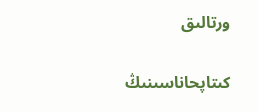ورتالىق

كىتاپحاناسىنىڭ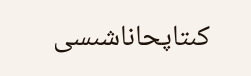كىتاپحاناشىسى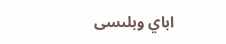اباي وبلىسى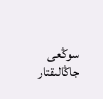سوڭعى جاڭالىقتار